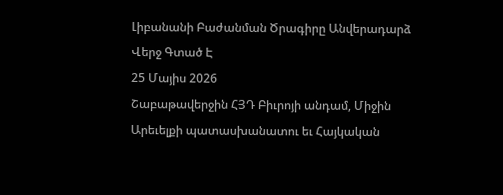Լիբանանի Բաժանման Ծրագիրը Անվերադարձ Վերջ Գտած Է
25 Մայիս 2026
Շաբաթավերջին ՀՅԴ Բիւրոյի անդամ, Միջին Արեւելքի պատասխանատու եւ Հայկական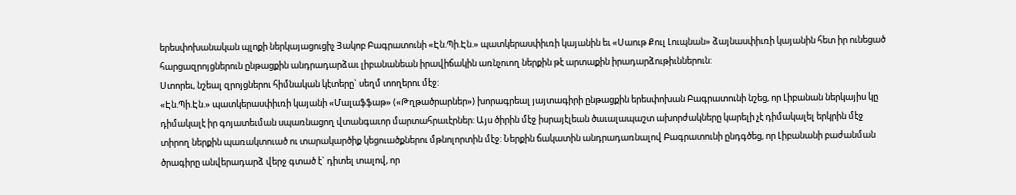երեսփոխանական պլոքի ներկայացուցիչ Յակոբ Բագրատունի «Էն.Պի.Էն.» պատկերասփիւռի կայանին եւ «Սաութ Քուլ Լուպնան» ձայնասփիւռի կայանին հետ իր ունեցած հարցազրոյցներուն ընթացքին անդրադարձաւ լիբանանեան իրավիճակին առնչուող ներքին թէ արտաքին իրադարձութիւններուն:
Ստորեւ, նշեալ զրոյցներու հիմնական կէտերը` սեղմ տողերու մէջ:
«Էն.Պի.Էն.» պատկերասփիւռի կայանի «Մալաֆֆաթ» («Թղթածրարներ») խորագրեալ յայտագիրի ընթացքին երեսփոխան Բագրատունի նշեց, որ Լիբանան ներկայիս կը դիմակալէ իր գոյատեւման սպառնացող վտանգաւոր մարտահրաւէրներ: Այս ծիրին մէջ իսրայէլեան ծաւալապաշտ ախորժակները կարելի չէ դիմակալել երկրին մէջ տիրող ներքին պառակտուած ու տարակարծիք կեցուածքներու մթնոլորտին մէջ: Ներքին ճակատին անդրադառնալով Բագրատունի ընդգծեց, որ Լիբանանի բաժանման ծրագիրը անվերադարձ վերջ գտած է` դիտել տալով, որ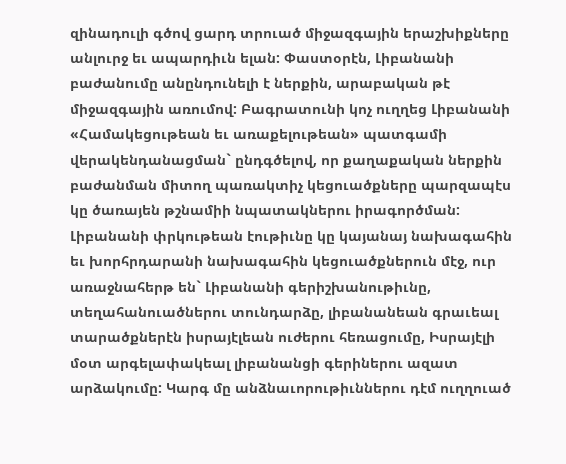զինադուլի գծով ցարդ տրուած միջազգային երաշխիքները անլուրջ եւ ապարդիւն ելան: Փաստօրէն, Լիբանանի բաժանումը անընդունելի է ներքին, արաբական թէ միջազգային առումով: Բագրատունի կոչ ուղղեց Լիբանանի «Համակեցութեան եւ առաքելութեան» պատգամի վերակենդանացման` ընդգծելով, որ քաղաքական ներքին բաժանման միտող պառակտիչ կեցուածքները պարզապէս կը ծառայեն թշնամիի նպատակներու իրագործման:
Լիբանանի փրկութեան էութիւնը կը կայանայ նախագահին եւ խորհրդարանի նախագահին կեցուածքներուն մէջ, ուր առաջնահերթ են` Լիբանանի գերիշխանութիւնը, տեղահանուածներու տունդարձը, լիբանանեան գրաւեալ տարածքներէն իսրայէլեան ուժերու հեռացումը, Իսրայէլի մօտ արգելափակեալ լիբանանցի գերիներու ազատ արձակումը: Կարգ մը անձնաւորութիւններու դէմ ուղղուած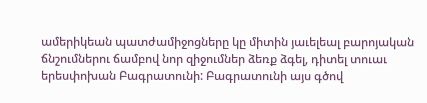ամերիկեան պատժամիջոցները կը միտին յաւելեալ բարոյական ճնշումներու ճամբով նոր զիջումներ ձեռք ձգել, դիտել տուաւ երեսփոխան Բագրատունի: Բագրատունի այս գծով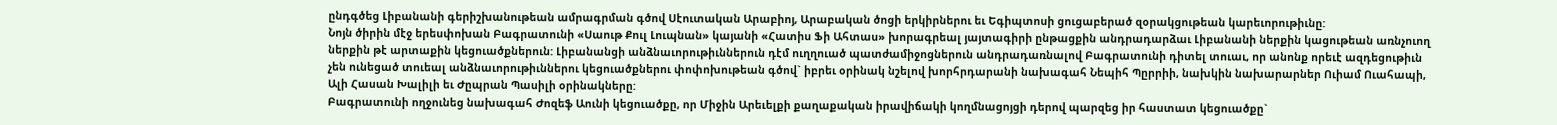ընդգծեց Լիբանանի գերիշխանութեան ամրագրման գծով Սէուտական Արաբիոյ, Արաբական ծոցի երկիրներու եւ Եգիպտոսի ցուցաբերած զօրակցութեան կարեւորութիւնը:
Նոյն ծիրին մէջ երեսփոխան Բագրատունի «Սաութ Քուլ Լուպնան» կայանի «Հատիս Ֆի Ահտաս» խորագրեալ յայտագիրի ընթացքին անդրադարձաւ Լիբանանի ներքին կացութեան առնչուող ներքին թէ արտաքին կեցուածքներուն: Լիբանանցի անձնաւորութիւններուն դէմ ուղղուած պատժամիջոցներուն անդրադառնալով Բագրատունի դիտել տուաւ, որ անոնք որեւէ ազդեցութիւն չեն ունեցած տուեալ անձնաւորութիւններու կեցուածքներու փոփոխութեան գծով` իբրեւ օրինակ նշելով խորհրդարանի նախագահ Նեպիհ Պըրրիի, նախկին նախարարներ Ուիամ Ուահապի, Ալի Հասան Խալիլի եւ Ժըպրան Պասիլի օրինակները:
Բագրատունի ողջունեց նախագահ Ժոզեֆ Աունի կեցուածքը, որ Միջին Արեւելքի քաղաքական իրավիճակի կողմնացոյցի դերով պարզեց իր հաստատ կեցուածքը`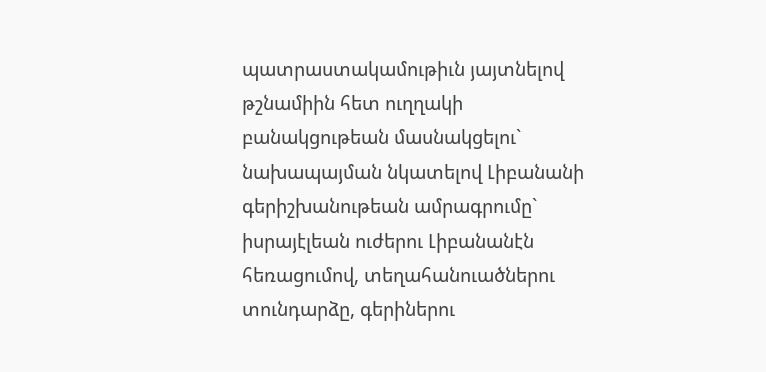պատրաստակամութիւն յայտնելով թշնամիին հետ ուղղակի բանակցութեան մասնակցելու` նախապայման նկատելով Լիբանանի գերիշխանութեան ամրագրումը` իսրայէլեան ուժերու Լիբանանէն հեռացումով, տեղահանուածներու տունդարձը, գերիներու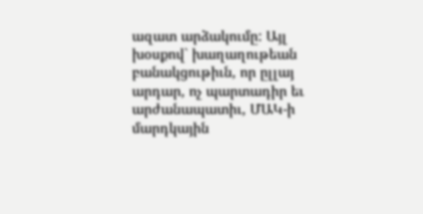ազատ արձակումը: Այլ խօսքով` խաղաղութեան բանակցութիւն, որ ըլլայ արդար, ոչ պարտադիր եւ արժանապատիւ, ՄԱԿ-ի մարդկային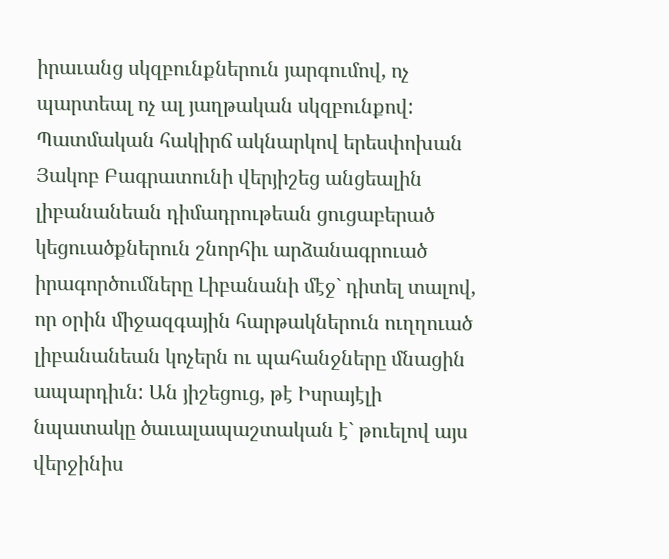իրաւանց սկզբունքներուն յարգումով, ոչ պարտեալ ոչ ալ յաղթական սկզբունքով:
Պատմական հակիրճ ակնարկով երեսփոխան Յակոբ Բագրատունի վերյիշեց անցեալին լիբանանեան դիմադրութեան ցուցաբերած կեցուածքներուն շնորհիւ արձանագրուած իրագործումները Լիբանանի մէջ` դիտել տալով, որ օրին միջազգային հարթակներուն ուղղուած լիբանանեան կոչերն ու պահանջները մնացին ապարդիւն: Ան յիշեցուց, թէ Իսրայէլի նպատակը ծաւալապաշտական է` թուելով այս վերջինիս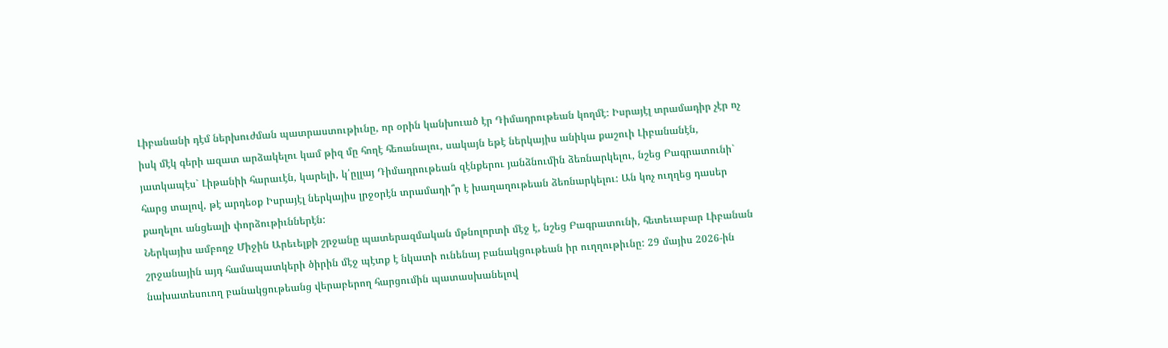Լիբանանի դէմ ներխուժման պատրաստութիւնը, որ օրին կանխուած էր Դիմադրութեան կողմէ: Իսրայէլ տրամադիր չէր ոչ իսկ մէկ գերի ազատ արձակելու կամ թիզ մը հողէ հեռանալու, սակայն եթէ ներկայիս անիկա քաշուի Լիբանանէն, յատկապէս` Լիթանիի հարաւէն, կարելի, կ՛ըլլայ Դիմադրութեան զէնքերու յանձնումին ձեռնարկելու, նշեց Բագրատունի` հարց տալով, թէ արդեօք Իսրայէլ ներկայիս լրջօրէն տրամադի՞ր է խաղաղութեան ձեռնարկելու: Ան կոչ ուղղեց դասեր քաղելու անցեալի փորձութիւններէն:
Ներկայիս ամբողջ Միջին Արեւելքի շրջանը պատերազմական մթնոլորտի մէջ է, նշեց Բագրատունի, հետեւաբար Լիբանան շրջանային այդ համապատկերի ծիրին մէջ պէտք է նկատի ունենայ բանակցութեան իր ուղղութիւնը: 29 մայիս 2026-ին նախատեսուող բանակցութեանց վերաբերող հարցումին պատասխանելով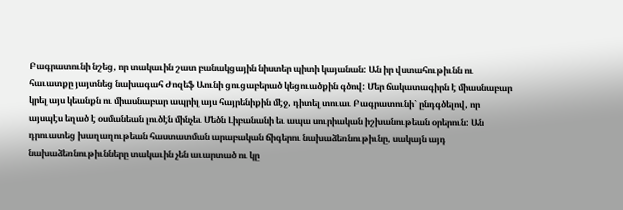Բագրատունի նշեց, որ տակաւին շատ բանակցային նիստեր պիտի կայանան: Ան իր վստահութիւնն ու հաւատքը յայտնեց նախագահ Ժոզեֆ Աունի ցուցաբերած կեցուածքին գծով: Մեր ճակատագիրն է միասնաբար կրել այս կեանքն ու միասնաբար ապրիլ այս հայրենիքին մէջ, դիտել տուաւ Բագրատունի` ընդգծելով, որ այսպէս եղած է օսմանեան լուծէն մինչեւ Մեծն Լիբանանի եւ ապա սուրիական իշխանութեան օրերուն: Ան դրուատեց խաղաղութեան հաստատման արաբական ճիգերու նախաձեռնութիւնը, սակայն այդ նախաձեռնութիւնները տակաւին չեն աւարտած ու կը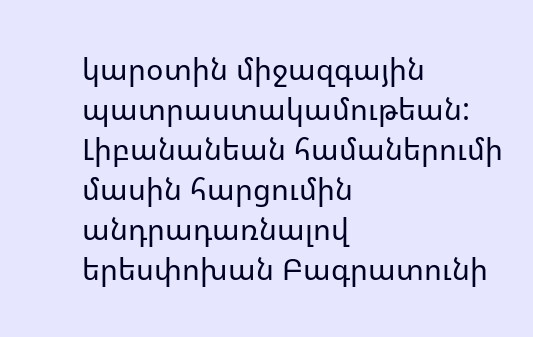կարօտին միջազգային պատրաստակամութեան: Լիբանանեան համաներումի մասին հարցումին անդրադառնալով երեսփոխան Բագրատունի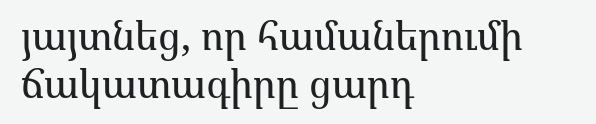յայտնեց, որ համաներումի ճակատագիրը ցարդ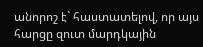անորոշ է` հաստատելով, որ այս հարցը զուտ մարդկային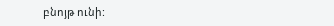բնոյթ ունի: